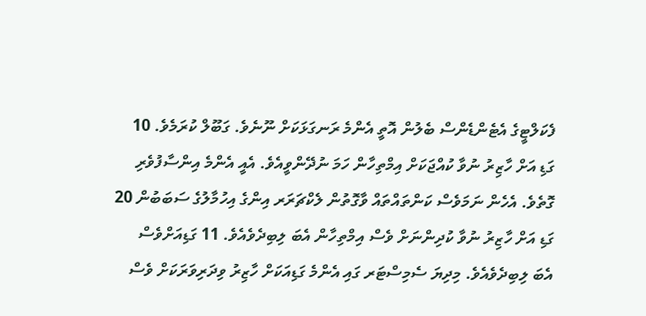ފެކަލްޓީގެ އެޓެންޑެންސް ބެލުން އޮތީ އެންމެ ރަނގަޅަކަށް ނޫނެވެ. ގަބޫލް ކުރަމެވެ. 10 ގަޑި އަށް ހާޒިރު ނުވާ ކުއްޖަކަށް އިމްތިހާން ހަމަ ނުދޭންވީއެވެ. އެއީ އެންމެ އިންސާފުވެރި ގޮތެވެ. އެހެން ނަމަވެސް ކަންތައްތައް ވާގޮތުން ލެކްޗަރަރ އިންގެ އިހުމާލުގެ ސަބަބުން 20 ގަޑި އަށް ހާޒިރު ނުވާ ކުދިންނަށް ވެސް އިމްތިހާން އެބަ ލިބިދެވެއެވެ. 11 ގަޑިއަށްވެސް އެބަ ލިބިދެވެއެވެ. މިދިޔަ ސެމިސްޓަރ ގައި އެންމެ ގަޑިއަކަށް ހާޒިރު ވިދަރިވަރަކަށް ވެސް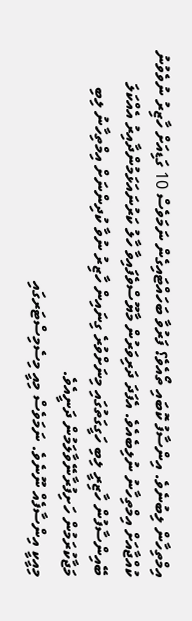އިމްތިހާން ލިބުނެވެ. އިންސާފު ކޮބައި ތޯއެވެ؟ ފަރުވާ ބަހައްޓައިގެން ނަމަވެސް 10 ގަޑިއަށް ހާޒިރު ނުވެވުނު ކުއްޖާއަށް އިމްތިހާނު ނުލިބެއެވެ. އެފަދަ ދަރިވަރުން މާޔޫސްވެފައިވާ ހާލު ކަރުނައަޅަމުންދާއިރު އެއްކަލަ ބޭއިންސާފުން ހާޒިރީ ލިބި ހަގީގަތުގައި މިނަށްވުރެ ގިނައިން ހާޒިރު ނުވާ ކުދިންނަށް އިމްތިހާނު ލިބި މަޖާކުރަމުން ހަށިފުރާނޭވާލަމުން ދަނީއެވެ.
މިއީކީ އިންސާފެއް ނޫނެވެ. ނަމަވެސް މިއީ މިސެމިސްޓަރގައި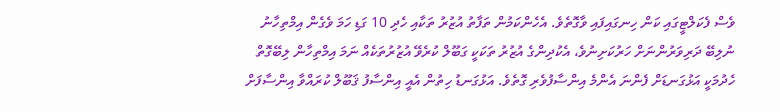ވެސް ފެކަލްޓީގައި ކަން ހިނގައިފައި ވާގޮތެވެ. އެހެންކަމުން ތަފާތު އުޒުރު ތަކާއި ހެދި 10 ގަޑި ހަމަ ވެގެން އިމްތިހާނު ނުލިބޭ ދަރިވަރުންނަށް ހަރުކަށިނުވެ، އެކުދިންގެ އުޒުރު ތަކަކީ ގަބޫލް ކުރެވޭ އުޒުރުތަކެއް ނަމަ އިމްތިހާން ލިބޭގޮތް ހެދުމަކީ އަޅުގަނޑަށް ފެންނަ އެންމެ އިންސާފުވެރި ގޮތެވެ. އަޅުގަނޑު ހިތުން އެއީ އިންސާފު ޤަބޫލް ކުރައްވާ އިންސާފަށް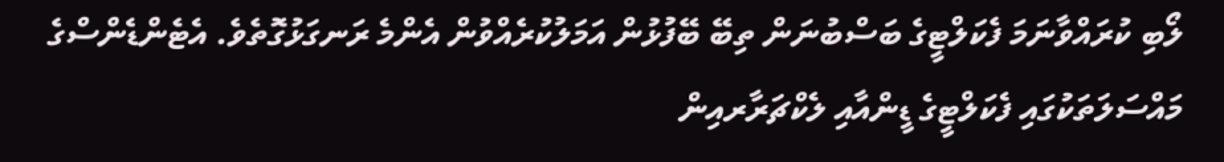ލޯބި ކުރައްވާނަމަ ފެކަލްޓީގެ ބަސްބުނަން ތިބޭ ބޭފުޅުން އަމަލުކުރެއްވުން އެންމެ ރަނގަޅުގޮތެވެ. އެޓެންޑެންސްގެ މައްސަލަތަކުގައި ފެކަލްޓީގެ ޑީންއާއި ލެކްޗަރާރއިން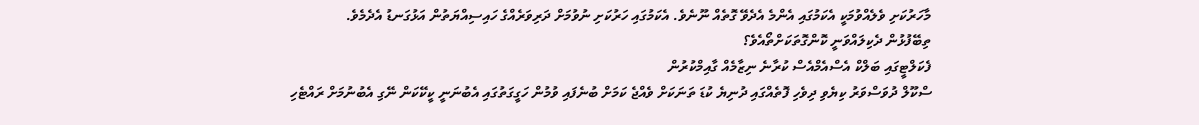މާހަރުކަށި ވެލެއްވުމަކީ އެކަމުގައި އެންމެ އެދެވޭ ގޮތެއް ނޫނެވެ. އެކަމުގައި ހަރުކަށި ނުވުމަށް ދަރިވަރެއްގެ ހައިސިއްޔަތުން އަޅުގަނޑު އެދެމެވެ.
ތިބޭފުޅުން ދެކިލައްވަނީ ކޮންގޮތަކަށްތޯއެވެ؟
ފެކަލްޓީގައި ބަލްކް އެސްއެމްއެސް ކުރާނެ ނިޒާމެއް ގާއިމްކުރުން
ސްކޫލް ދުވަސްވަރު ކިޔެވި ދިވެހި ފޮތެއްގައި ދުނިޔެ ކުޑަ ތަނަކަށް ވެއްޖެ ކަމަށް ބުނެފައި ވުމުން ހަގީގަތުގައި އެބުނަނީ ކީކޭކަން ނޭގި އެބުނުމަށް ރައްޓެހި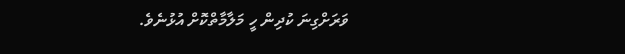ވަރަށްގިނަ ކުދިން ހީ މަލާމާތްކޮށް އުޅުނެވެ.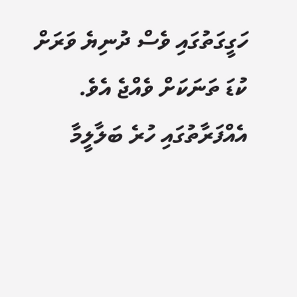ހަގީގަތުގައި ވެސް ދުނިޔެ ވަރަށް ކުޑަ ތަނަކަށް ވެއްޖެ އެވެ. އެއްފަރާތުގައި ހުރެ ބަލާލީމާ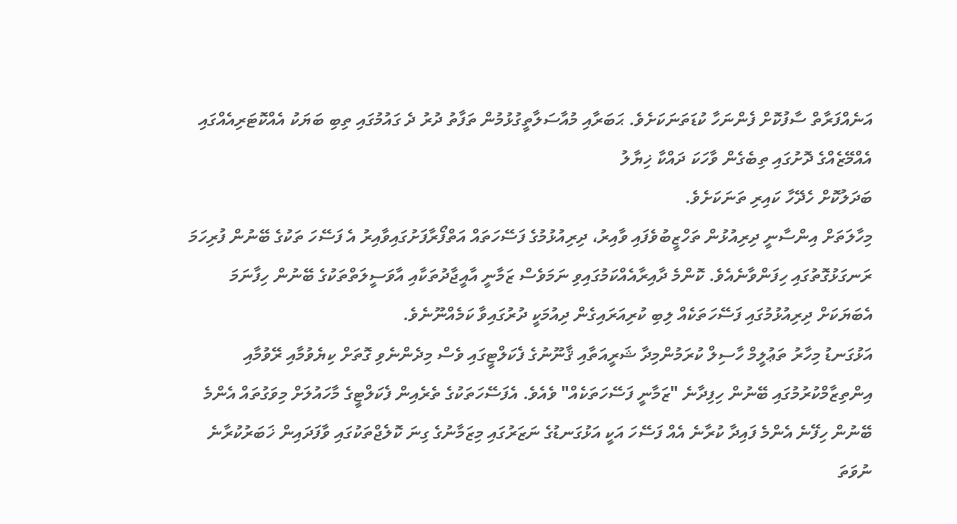އަނެއްފަރާތް ސާފުކޮށް ފެންނަހާ ކުޑަތަނަކަށެވެ. ޙަބަރާއި މުއާސަލާތީގުޅުމުން ތަފާތު ދުރު ދެ ގައުމުގައި ތިބި ބަޔަކު އެއްކޮޓަރިއެއްގައި އެއްމޭޒެއްގެ ދޮށުގައި ތިބެގެން ވާހަކަ ދައްކާ ޚިޔާލު
ބަދަލުކޮށް ހެދޭހާ ކައިރި ތަނަކަށެވެ.
މިހާލަތަށް އިންސާނީ ދިރިއުޅުން ތަހްޒީބުވެފައި ވާއިރު، ދިރިއުޅުމުގެ ފަސޭހަތައް އަތްފޯރާފަށުގައިވާއިރު އެ ފަސޭހަ ތަކުގެ ބޭނުން ފުރިހަމަ ރަނގަޅުގޮތުގައި ހިފަންވާނެއެވެ. ކޮންމެ ދާއިރާއެއްކަމުގައިވި ނަމަވެސް ޒަމާނީ އާއީޖާދުތަކާއި އާވަސީލަތްތަކުގެ ބޭނުން ހިފާނަމަ އެބަޔަކަށް ދިރިއުޅުމުގައި ފަސޭހަތަކެއް ލިބި ކުރިއަރައިގެން ދިއުމަކީ ދުރުގައިވާ ކަމެއްނޫނެވެ.
އަޅުގަނޑު މިހާރު ތަޢުލީމް ހާސިލް ކުރަމުންމިދާ ޝަރީއަތާއި ޤާނޫނުގެ ފެކަލްޓީގައި ވެސް މިދެންނެވި ގޮތަށް ކިޔެވުމާއި ރޭވުމާއި އިންތިޒާމްކުރުމުގައި ބޭނުން ހިފިދާނެ "ޒަމާނީ ފަސޭހަތަކެއް" ވެއެވެ. އެފަސޭހަތަކުގެ ތެރެއިން ފެކަލްޓީގެ މާހައުލަށް މިވަގުތައް އެންމެ ބޭނުން ހިފޭނެ އެންމެ ފައިދާ ކުރާނެ އެއް ފަސޭހަ އަކީ އަޅުގަނޑުގެ ނަޒަރުގައި މިޒަމާނުގެ ގިނަ ކޮލެޖްތަކުގައި ވާފަދައިން ޚަބަރުކުރާނެ ނުވަތަ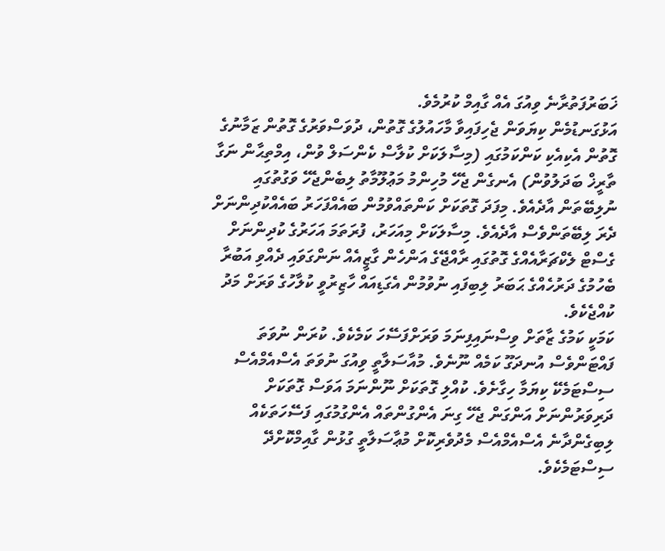ޚަބަރުފަތުރާނެ ވިއުގަ އެއް ގާއިމް ކުރުމެވެ.
އަޅުގަނޑުމެން ކިޔަވަން ޖެހިފައިވާ މާހައުލުގެ ގޮތުން، ދުވަސްވަރުގެ ގޮތުން ޒަމާނުގެ ގޮތުން އެކިއެކި ކަންކަމުގައި (މިސާލަކަށް ކުލާސް ކެންސަލް ވުން، އިމްތިޙާން ނަގާ ތާރީޚް ބަދަލުވުން) އެނގެން ޖެހޭ މުހިންމު މަޢުލޫމާތު ލިބެންޖެހޭ ވަގުތުގައި ނުލިބޭތަން އާދެއެވެ. މިފަދަ ގޮތަކަށް ކަންތައްވުމުން ބައެއްފަހަރު ބައެއްކުދިންނަށް ދެރަ ލިބޭތަންވެސް އާދެއެވެ. މިސާލަކަށް މިއަހަރު، ފުރަތަމަ އަހަރުގެ ކުދިންނަށް ގެސްޓް ލެކްޗަރާއެއްގެ ގޮތުގައި ރާއްޖޭގެ އަންހެން ގާޒީއެއް ނަންގަވައި ދެއްވި އަބުރާ ބެހުމުގެ ދަރުހެއްގެ ޙަބަރު ލިބިފައި ނުވުމުން އެގަޑިއައް ހާޒިރުވީ ކުލާހުގެ ވަރަށް މަދު ކުއްޖެކެވެ.
ކަމަކީ ކަމުގެ ޒާތަށް ވިސްނައިފިނަމަ ވަރަށްފަސޭހަ ކަމެކެވެ. ކުރަން ނުވަތަ ފައްޓަންވެސް އުނދަގޫ ކަމެއް ނޫނެވެ. މުއާސަލާތީ ވިއުގަ ނުވަތަ އެސްއެމްއެސް ސިސްޓަމެކޭ ކިޔަމާ ހިގާށެވެ. ކުއްލި ގޮތަކަށް ނޫންނަމަ އަވަސް ގޮތަކަށް ދަރިވަރުންނަށް އަންގަން ޖެހޭ ގިނަ އެންގުންތައް އެންގުމުގައި ފަސޭހަތަކެއް ލިބިގެންދާނެ އެސްއެމްއެސް މެދުވެރިކޮށް މުޢާސަލާތީ ގުޅުން ގާއިމްކޮށްދޭ ސިސްޓަމެކެވެ.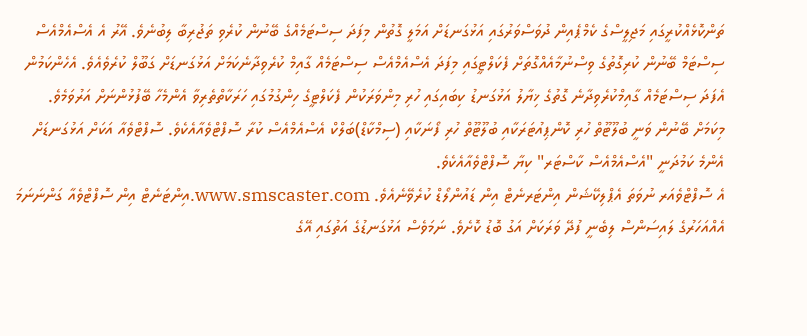ތަންކޮޅެއްކުރީގައި މަޖިލީސްގެ ކެމްޕެއިން ދުވަސްވަރުގައި އަޅުގަނޑަށް އަމަލީ ގޮތުން މިފަދަ ސިސްޓަމެއްގެ ބޭނުން ކުރެވި ތަޖުރިބާ ލިބުނެވެ. އޭރު އެ އެސްއެމްއެސް ސިސްޓަމް ބޭނުން ކުރިގޮތުގެ ވިސްނުމާއެއްގޮތަށް ފެކަލްޓީގައި މިފަދަ އެސްއެމްއެސް ސިސްޓަމެއް ގާއިމް ކުރެވިދާނެކަމަށް އަޅުގަނޑަށް ގަބޫލް ކުރެވެއެވެ. އެހެންކަމުން އެފަދަ ސިސްޓަމެއް ގާއިމްކުރެވިދާނެ ގޮތުގެ ޚިޔާލު އަޅުގަނޑު ކިބައިގައި ހުރި މިންވަރަކުން ފެކަލްޓީގެ ހިންގުމުގައި ހަރަކާތްތެރިވާ އެންމެހާ ބޭފުޅުންނަށް އަރުވަމެވެ.
މިކަމަށް ބޭނުން ވަނީ ބުލޫޓޫތް ހުރި ކޮންޕިއުޓަރަކާއި ބުލޫޓޫތް ހުރި ފޯނަކާއި (ސިމްކާޑް)ބަލްކް އެސްއެމްއެސް ކުރާ ސޮފްޓްވެއާއެކެވެ. ސޮފްޓްވެއާ އަކަށް އަޅުގަނޑަށް އެންމެ ކަމުދަނީ "އެސްއެމްއެސް ކާސްޓަރ" ކިޔާ ސޮފްޓްވެއާއެކެވެ.
އެ ސޮފްޓްވެއަރ ނުވަތަ އެޕްލިކޭޝަން އިންޓަރނެޓް އިން ޑައުންލޯޑް ކުރެވޭނެއެވެ. www.smscaster.com.އިންޓަނެޓް އިން ސޮފްޓްވެއާ ގަންނަނަމަ އެއްއަހަރުގެ ލައިސަންސް ލިބެނީ ފުދޭ ވަރަކަށް އަގު ބޮޑު ކޮށެވެ. ނަމަވެސް އަޅުގަނޑުގެ އަތުގައި އޭގެ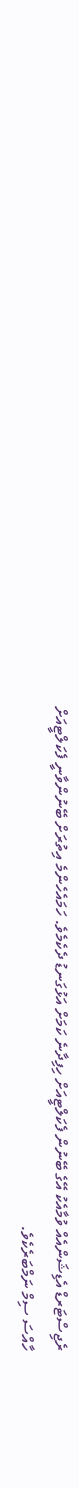ރެޖިސްޓަރޑް އެޑިޝަންއެއް ވުމާއެކު އޭގެ ބޭނުން ފެކަލްޓީއަށް ހިފިދާނެ ކަމަށް އަޅުގަނޑު ދެކެމެވެ. ހަމައެހެންމެ އިތުރަށް ބޭނުންވާނީ ފެކަލްޓީއަށް ހާއްސަ ސިމް ނަމްބަރެކެވެ.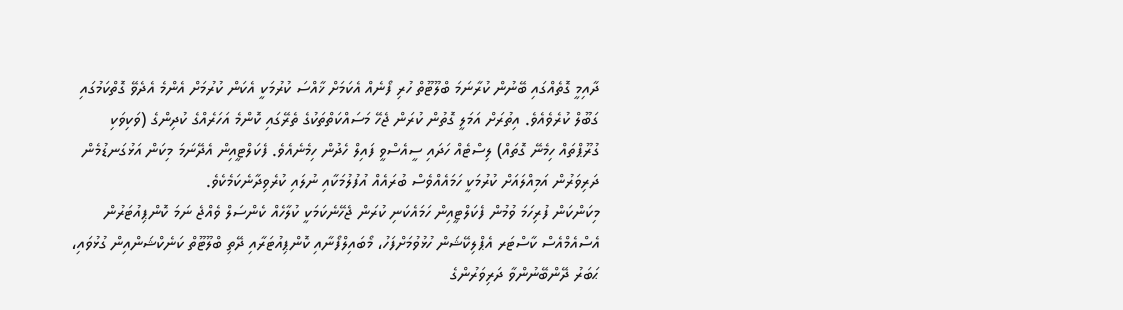ދާއިމީ ގޮތެއްގައި ބޭނުން ކުރާނަމަ ބްލޫޓޫތް ހުރި ފޯނެއް އެކަމަށް ޚާއްސަ ކުރުމަކީ އެކަން ކުރުމަށް އެންމެ އެދެވޭ ގޮތްކަމުގައި ގަބޫލް ކުރެވެއެވެ. އިތުރަށް އަމަލީ ގޮތުން ކުރަން ޖެހޭ މަސައްކަތްތަކުގެ ތެރޭގައި ކޮންމެ އަހަރެއްގެ ކުދިންގެ (ވަކިވަކި ގުރޫޕްތައް ހިމެނޭ ގޮތައް) ލިސްޓެއް ހަދައި ސީއެސްވީ ފައިލް ހެދުން ހިމެނެއެވެ. ފެކަލްޓީއިން އެދޭނަމަ މިކަން އަޅުގަނޑުމެން ދަރިވަރުން އަމިއްލައަށް ކުރުމަކީ ހަމައެއްވެސް ބުރައެއް އުފުލުމަކާއި ނުލައި ކުރެވިދާނެކަމެކެވެ.
މިކަންކަން ފުރިހަމަ ވުމުން ފެކަލްޓީއިން ހަމައެކަނި ކުރަން ޖެހޭނެކަމަކީ ކުލާހެއް ކެންސަލް ވެއްޖެ ނަމަ ކޮންޕިއުޓަރުން އެސްއެމްއެސް ކާސްޓަރ އެޕްލިކޭޝަން ހުޅުވުމަށްފަހު، މޯބައިލްފޯނާއި ކޮންޕިއުޓަރާއި ދޭތި ބްލޫޓޫތް ކަނެކްޝަންއިން ގުޅުވައި، ޙަބަރު ދޭންބޭނުންވާ ދަރިވަރުންގެ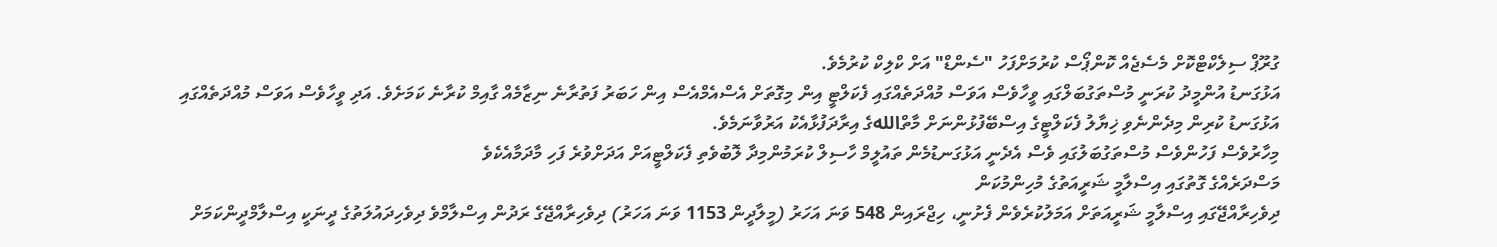ގުރޫޕް ސިލެކްޓްކޮށް މެސެޖެއް ކޮންޕޯސް ކުރުމަށްފަހު "ސެންޑް" އަށް ކްލިކް ކުރުމެވެ.
އަޅުގަނޑު އުންމީދު ކުރަނީ މުސްތަގުބަލްގައި ވީހާވެސް އަވަސް މުއްދަތެއްގައި ފެކަލްޓީ އިން މިގޮތަށް އެސްއެމްއެސް އިން ހަބަރު ފަތުރާނެ ނިޒާމެއް ގާއިމް ކުރާނެ ކަމަށެވެ. އަދި ވީހާވެސް އަވަސް މުއްދަތެއްގައި އަޅުގަނޑު ކުރިން މިދެންނެވި ޚިޔާލު ފެކަލްޓީގެ އިސްބޭފުޅުންނަށް މާތްاللهގެ އިރާދަފުޅާއެކު އަރުވާނަމެވެ.
މިހާރުވެސް ފަހުންވެސް މުސްތަގުބަލުގައި ވެސް އެދެނީ އަޅުގަނޑުމެން ތައުލީމް ހާސިލް ކުރަމުންމިދާ ލޮބުވެތި ފެކަލްޓީއަށް އަދަށްވުރެ ފަހި މާދަމާއެކެވެ
މަސްދަރެއްގެ ގޮތުގައި އިސްލާމީ ޝަރީއަތުގެ މުހިންމުކަން
ދިވެހިރާއްޖޭގައި އިސްލާމީ ޝަރީއަތަށް އަމަލުކުރެވެން ފެށުނީ، ހިޖްރައިން 548 ވަނަ އަހަރު (މީލާދީން 1153 ވަނަ އަހަރު) ދިވެހިރާއްޖޭގެ ރަދުން އިސްލާމްވެ ދިވެހިދައުލަތުގެ ދީނަކީ އިސްލާމްދީންކަމަށް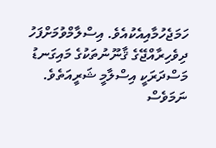ހަމަޖެހުމާއިއެކުއެވެ. އިސްލާމްވުމަށްފަހު ދިވެހިރާއްޖޭގެ ޤާނޫނުތަކުގެ މައިގަނޑު މަސްދަރަކީ އިސްލާމީ ޝަރީއަތެވެ. ނަމަވެސް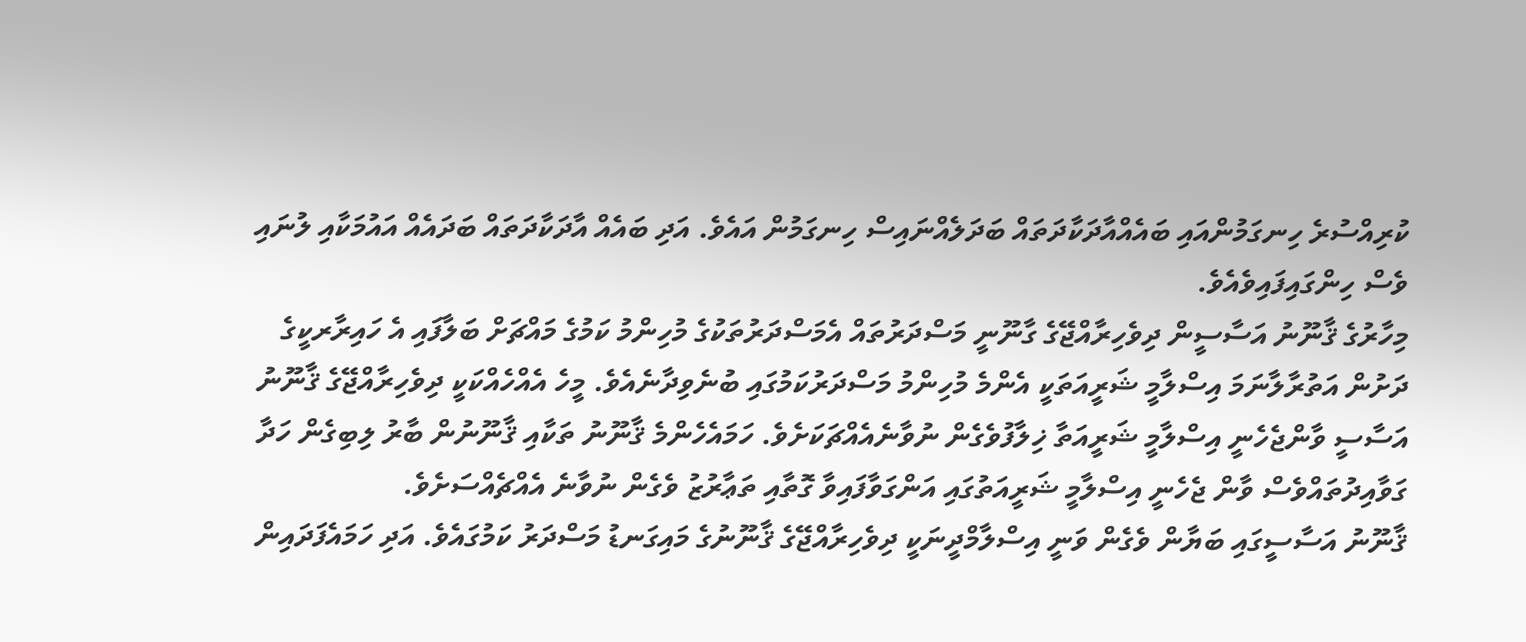ކުރިއްސުރެ ހިނގަމުންއައި ބައެއްއާދަކާދަތައް ބަދަލެއްނައިސް ހިނގަމުން އައެވެ. އަދި ބައެއް އާދަކާދަތައް ބަދައެއް އައުމަކާއި ލުނައި ވެސް ހިންގައިފައިވެއެވެ.
މިހާރުގެ ޤާނޫނު އަސާސީން ދިވެހިރާއްޖޭގެ ގާނޫނީ މަސްދަރުތައް އެމަސްދަރުތަކުގެ މުހިންމު ކަމުގެ މައްޗަށް ބަލާފައި އެ ހައިރާރކީގެ ދަށުން އަތުރާލާނަމަ އިސްލާމީ ޝަރީއަތަކީ އެންމެ މުހިންމު މަސްދަރުކަމުގައި ބުނެވިދާނެއެވެ. މީހެ އެއްހެއްކަކީ ދިވެހިރާއްޖޭގެ ޤާނޫނު އަސާސީ ވާންޖެހެނީ އިސްލާމީ ޝަރީއަތާ ޚިލާފުވެގެން ނުވާނެއެއްޗަކަށެވެ. ހަމައެހެންމެ ޤާނޫނު ތަކާއި ޤާނޫނުން ބާރު ލިބިގެން ހަދާ ގަވާއިދުތައްވެސް ވާން ޖެހެނީ އިސްލާމީ ޝަރީއަތުގައި އަންގަވާފައިވާ ގޮތާއި ތަޢާރުޒު ވެގެން ނުވާނެ އެއްޗެއްސަށެވެ.
ޤާނޫނު އަސާސީގައި ބަޔާން ވެގެން ވަނީ އިސްލާމްދީނަކީ ދިވެހިރާއްޖޭގެ ޤާނޫނުގެ މައިގަނޑު މަސްދަރު ކަމުގައެވެ. އަދި ހަމައެފަދައިން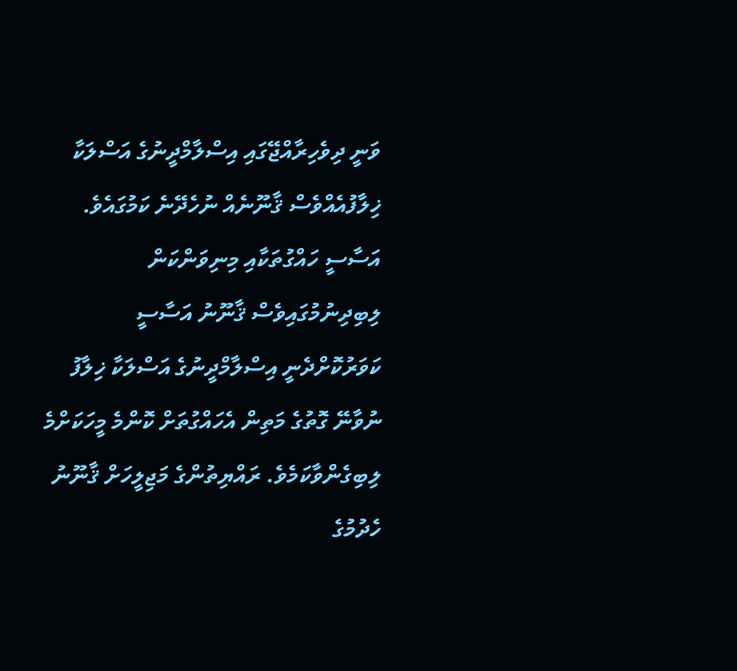ވަނީ ދިވެހިރާއްޖޭގައި އިސްލާމްދީނުގެ އަސްލަކާ ޚިލާފުއެއްވެސް ޤާނޫނެއް ނުހެދޭނެ ކަމުގައެވެ.
އަސާސީ ހައްގުތަކާއި މިނިވަންކަން ލިބިދިނުމުގައިވެސް ޤާނޫނު އަސާސީ ކަވަރުކޮށްދެނީ އިސްލާމްދީނުގެ އަސްލަކާ ޚިލާފު ނުވާނޭ ގޮތުގެ މަތިން އެހައްގުތަށް ކޮންމެ މީހަކަށްމެ ލިބިގެންވާކަމެވެ. ރައްޔިތުންގެ މަޖިލީހަށް ޤާނޫނު ހެދުމުގެ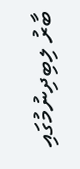ބާރު ލިބިދިނުމުގައި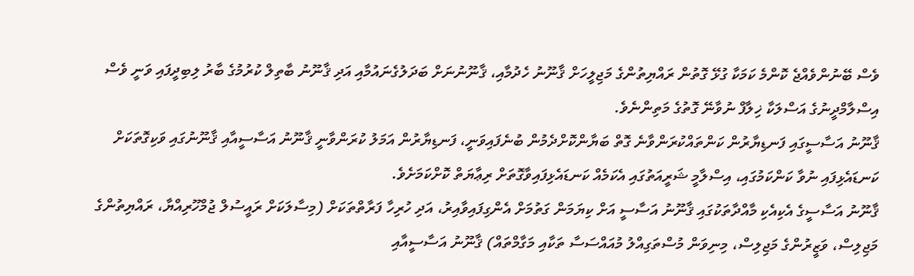ވެސް ބޭނުންވެއްޖެ ކޮންމެ ކަމަކާ ގުޅޭ ގޮތުން ރައްޔިތުންގެ މަޖިލީހަށް ޤާނޫނު ހެދުމާއި، ޤާނޫނުނަށް ބަދަލުގެނައުމާއި އަދި ޤާނޫނު ބާތިލް ކުރުމުގެ ބާރު ލިބިދީފައި ވަނީ ވެސް އިސްލާމްދީނުގެ އަސްލަކާ ޚިލާފް ނުވާނޭ ގޮތުގެ މަތިންނެވެ.
ޤާނޫނު އަސާސީގައި ފަނޑިޔާރުން ކަންތައްކުރަންވާނެ ގޮތް ބަޔާންކޮށްދެމުން ބުނެފައިވަނީ، ފަނޑިޔާރުން އަމަލު ކުރަންވާނީ ޤާނޫނު އަސާސީއާއި ޤާނޫނުގައި ވަކިގޮތަކަށް ކަނޑައެޅިފައި ނުވާ ކަންކަމުގައި، އިސްލާމީ ޝަރީއަތުގައި އެކަމެއް ކަނޑައެޅިފައިވާގޮތަށް ރިޢާޔަތް ކޮށްކަމަށެވެ.
ޤާނޫނު އަސާސީގެ އެކިއެކި މާއްދާތަކުގައި ޤާނޫނު އަސާސީ އަށް ކިޔަމަން ގަތުމަށް އެންގިފައިވާއިރު، އަދި ހުރިހާ ފަރާތްތަކަށް (މިސާލަކަށް ރައީސުލް ޖުމްހޫރިއްޔާ، ރައްޔިތުންގެ މަޖިލިސް، ވަޒީރުންގެ މަޖިލިސް، މިނިވަން މުސްތަގިއްލު މުއައްސަސާ ތަކާއި މަގާމްތައް) ޤާނޫނު އަސާސީއާއި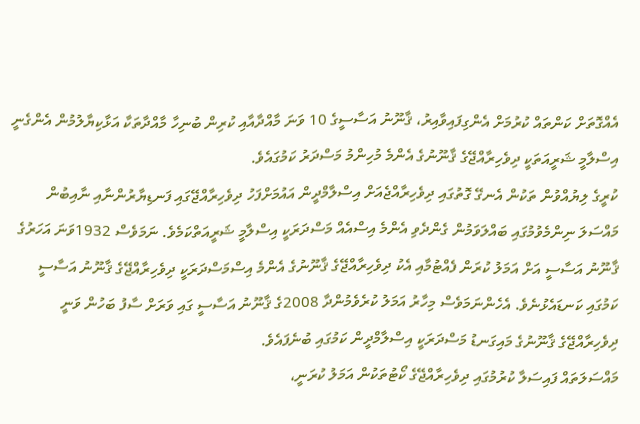އެއްގޮތަށް ކަންތައް ކުރުމަށް އެންގިފައިވާއިރު، ޤާނޫނު އަސާސީގެ 10 ވަނަ މާއްދާއާއި ކުރިން ބުނިހާ މާއްދާތަކާ އަޅާކިޔާލުމުން އެންގެނީ އިސްލާމީ ޝަރީއަތަކީ ދިވެހިރާއްޖޭގެ ޤާނޫނުގެ އެންމެ މުހިންމު މަސްދަރު ކަމުގައެވެ.
ކުރީގެ ލިޔުއްވުން ތަކުން އެނގޭ ގޮތުގައި ދިވެހިރާއްޖެއަށް އިސްލާމްދީން އައުމަށްފަހު ދިވެހިރާއްޖޭގައި ފަނޑިޔާރުންނާއި ނާއިބުން މައްސަލަ ނިންމެވުމުގައި ބައްލަވަމުން ގެންދެވި އެންމެ އިސްއެއް މަސްދަރަކީ އިސްލާމީ ޝަރީއަތްކަމެވެ. ނަމަވެސް 1932ވަނަ އަހަރުގެ ޤާނޫނު އަސާސީ އަށް އަމަލު ކުރަން ފެއްޓުމާއި އެކު ދިވެހިރާއްޖޭގެ ޤާނޫނުގެ އެންމެ އިސްމަސްދަރަކީ ދިވެހިރާއްޖޭގެ ޤާނޫނު އަސާސީ ކަމުގައި ކަނޑައެޅުނެވެ. އެހެންނަމަވެސް މިހާރު އަމަލު ކުރެވެމުންދާ 2008ގެ ޤާނޫނު އަސާސީ ގައި ވަރަށް ސާފު ބަހުން ވަނީ ދިވެހިރާއްޖޭގެ ޤާނޫނުގެ މައިގަނޑު މަސްދަރަކީ އިސްލާމްދީން ކަމުގައި ބުނެފައެވެ.
މައްސަލަތައް ފައިސަލާ ކުރުމުގައި ދިވެހިރާއްޖޭގެ ކޯޓުތަކުން އަމަލު ކުރަނީ،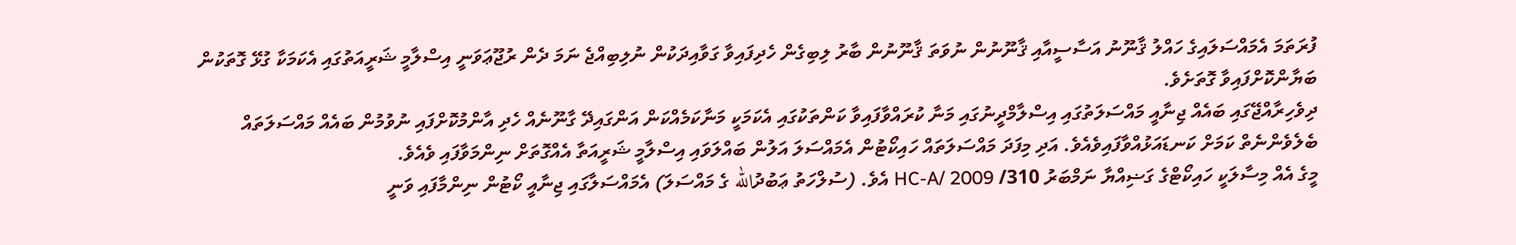ފުރަތަމަ އެމައްސަލައިގެ ހައްލު ޤާނޫނު އަސާސީއާއި ޤާނޫނުން ނުވަތަ ޤާނޫނުން ބާރު ލިބިގެން ހެދިފައިވާ ގަވާއިދަކުން ނުލިބިއްޖެ ނަމަ ދެން ރުޖޫޢަވަނީ އިސްލާމީ ޝަރީއަތުގައި އެކަމަކާ ގުޅޭ ގޮތަކުން ބަޔާންކޮށްފައިވާ ގޮތަށެވެ.
ދިވެހިރާއްޖޭގައި ބައެއް ޖިނާއީ މައްސަލަތުގައި އިސްލާމްދީނުގައި މަނާ ކުރައްވާފައިވާ ކަންތަކުގައި އެކަމަކީ މަނާކަމެއްކަން އަންގައިދޭ ގާނޫނެއް ހެދި އާންމުކޮށްފައި ނުވުމުން ބައެއް މައްސަލަތައް ބެލެވެންނެތް ކަމަށް ކަނޑައަޅުއްވާފައިވެއެވެ. އަދި މިފަދަ މައްސަލަތައް ހައިކޯޓުން އެމައްސަލަ އަލުން ބައްލަވައި އިސްލާމީ ޝަރީއަތާ އެއްގޮތަށް ނިންމަވާފައި ވެއެވެ.
މީގެ އެއް މިސާލަކީ ހައިކޯޓްގެ ގަޟިއްޔާ ނަމްބަރު 310/ HC-A/ 2009 އެވެ. (ސުލްހަތު ޢަބުދުالله ގެ މައްސަލަ) އެމައްސަލާގައި ޖިނާއީ ކޯޓުން ނިންމާފައި ވަނީ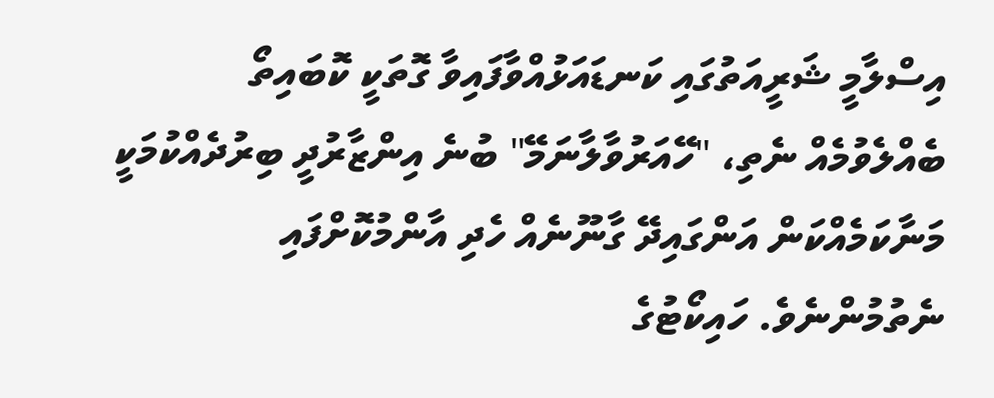އިސްލާމީ ޝަރީއަތުގައި ކަނޑައަޅުއްވާފައިވާ ގޮތަކީ ކޮބައިތޯ ބެއްލެވުމެއް ނެތި، "ހޭއަރުވާލާނަމޭ" ބުނެ އިންޒާރުދީ ބިރުދެއްކުމަކީ މަނާކަމެއްކަން އަންގައިދޭ ގާނޫނެއް ހެދި އާންމުކޮށްފައި ނެތުމުންނެވެ. ހައިކޯޓުގެ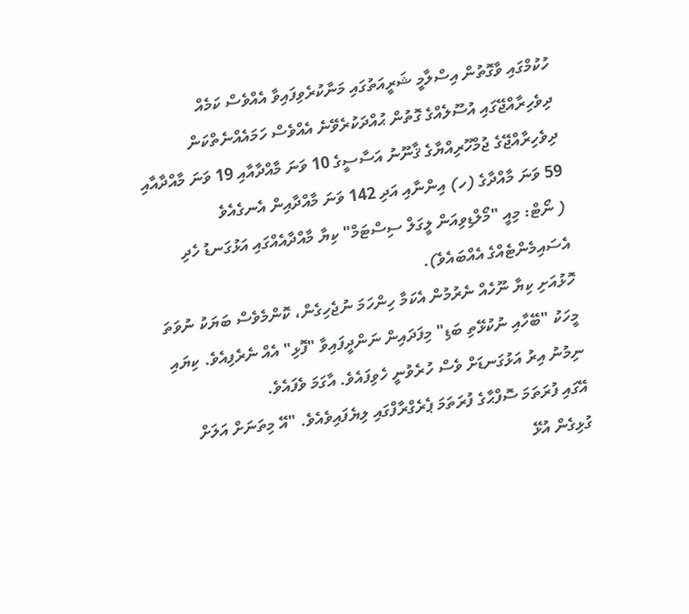ހުކުމްގައި ވާގޮތުން އިސްލާމީ ޝަރީއަތުގައި މަނާކުރެވިފައިވާ އެއްވެސް ކަމެއް ދިވެހިރާއްޖޭގައި އުސޫލެއްގެ ގޮތުން ޙުއްދަކުރެވޭނެ އެއްވެސް ހަމައެއްނެތްކަން ދިވެހިރާއްޖޭގެ ޖުމްހޫރިއްޔާގެ ޤާނޫނު އަސާސީގެ 10 ވަނަ މާއްދާއާއި 19 ވަނަ މާއްދާއާއި 59 ވަނަ މާއްދާގެ (ހ) އިންނާއި އަދި 142 ވަނަ މާއްދާއިން އެނގެއެވެ
( ނޯޓް: މިއީ "މޯލްޑިވިއަން ލީގަލް ސިސްޓަމް" ކިޔާ މާއްދާއެއްގައި އަޅުގަނޑު ހެދި އެސައިމެންޓެއްގެ އެއްބައެވެ).
ހޮޅުއަށި ކިޔާ ނޫހެއް ނެރުމުން އެކަމާ ހިންހަމަ ނުޖެހިގެން، ކޮންމެވެސް ބަޔަކު ނުވަތަ މީހަކު "ބޭހާއި ނުކުޅޭތި ބަޑި" މިފަދައިން ނަންދީފައިވާ "ފޮޅި" އެއް ނެރެފިއެވެ. ކިޔައި ނިމުނު އިރު އަޅުގަނޑަށް ވެސް ހުރެވުނީ ހެވިފައެވެ. އާގަމަ ވެފައެވެ.
އޭގައި ފުރަތަމަ ސޮފްޙާގެ ފުރަތަމަ ޕެރެގްރާފްގައި ލިޔެފައިވެއެވެ. "އޭ މިތަނަށް އަލަށް ގުޅިގެން އުޅޭ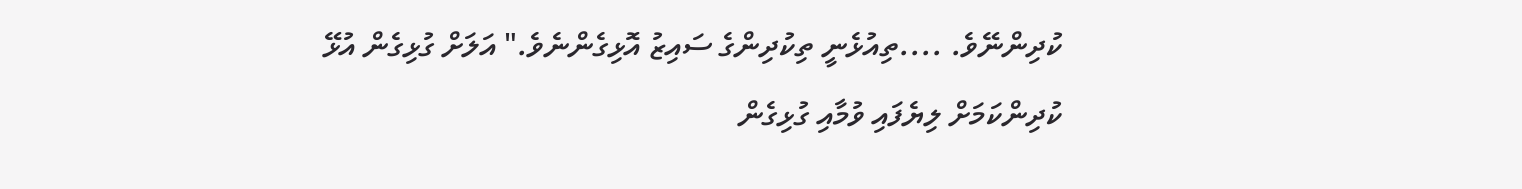ކުދިންނޭވެ. ....ތިއުޅެނީ ތިކުދިންގެ ސައިޒު އޮޅިގެންނެވެ." އަލަށް ގުޅިގެން އުޅޭ ކުދިންކަމަށް ލިޔެފައި ވުމާއި ގުޅިގެން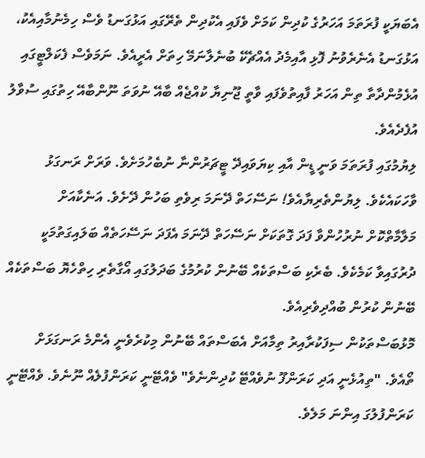އެބަޔަކީ ފުރަތަމަ އަހަރުގެ ކުދިން ކަމަށް ވެފައި އެކުދިން ތެރޭގައި އަޅުގަނޑު ވެސް ހިމެނުމާއިއެކު، އަޅުގަނޑު އެނެރެވުނު ފޮޅި އާއިމެދު އެއްޗެކޭ ބުނެލާނަމޭ ހިތަށް އެރީއެވެ. ނަމަވެސް ފެކަލްޓީގައި އުޅެމުންދާތާ ތިން އަހަރު ފާއިތުވެފައި ވާތީ ޖޫނިޔާ ކުއްޖެއް ބާއޭ ނުވަތަ ނޫންބާއޭ ހިތުގައި ސުވާލު އުފެދެއެވެ.
ލިޔުމުގައި ފުރަތަމަ ވަނީ ޑީން އާއި ކިޔަވައިދޭ ޓީޗަރުންނާ ނުބެހުމަށެވެ. ވަރަށް ރަނގަޅު ވާހަކައެކެވެ. ލިޔުންތެރިޔާއެވެ! ނަސޭހަތް ދޭނަމަ ރިވެތި ބަހުން ދޭށެވެ. އަނެކާއަށް މަލާމާތްކޮށް ނުރުހުންވާ ފަދަ ގޮތަކަށް ނަސޭހަތް ދޭނަމަ އެފަދަ ނަސޭހަތެއް ބަލައިގަތުމަކީ ދުރުގައިވާ ކަމެކެވެ. ބެރެކި ބަސްތަކެއް ބޭނުން ކުރުމުގެ ބަދަލުގައި އޯގާތެރި ހިތްހެޔޮ ބަސްތަކެއް ބޭނުން ކުރުން ބުއްދިވެރިއެވެ.
މޮޅުބަސްތަކުން ސިފަކުރާއިރު ތިމާއަށް އެބަސްތައް ބޭނުން މިކުރެވެނީ އެންމެ ރަނގަޅަށް ތޯއެވެ. "ތިއުޅެނީ އަދި ކަރަންފޫ ނުވެއްޓޭ ކުދިންނެވެ" ވެއްޓޭނީ ކަރަންފުލެއް ނޫނެވެ. ވެއްޓޭނީ ކަރަންފުލުގަ އިންނަ މަލެވެ.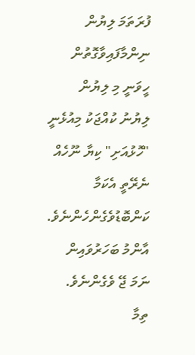ފުރަތަމަ ލިޔުން ނިންމާފައިވާގޮތުން ހީވަނީ މި ލިޔުން ލިޔުނު ކުއްޖަކު މިއުޅެނީ "ހޮޅުއަށި" ކިޔާ ނޫހެއް ނެރޭތީ އެކަމާ ކަންބޮޑުވެގެންހެންނެވެ. އާންމު ބަހަރުވައިން ނަމަ ޖޭ ވެގެންނެވެ. ތިމާ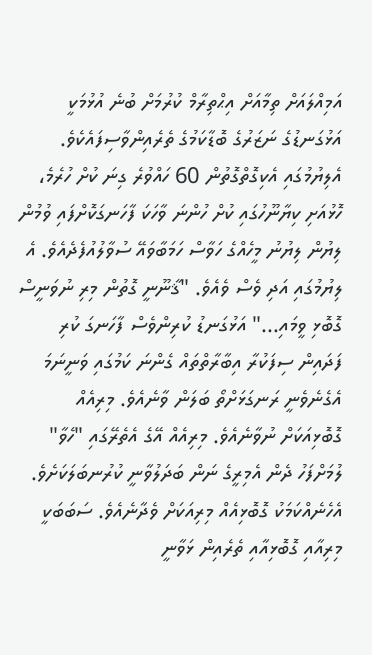އަމިއްލައަށް ތިމާއަށް އިޙްތިރާމް ކުރުމަށް ބުނެ އުޅުމަކީ އަޅުގަނޑުގެ ނަޒަރުގެ ބޮޑާކަމުގެ ތެރެއިންވާސިފައެކެވެ.
އެލިޔުމުގައި އެކިގޮތްގޮތުން 60 ހައްވުރެ ގިނަ ކުށް ހުރެމެ، ހޮޅުއަށި ކިޔާނޫހުގައި ކުށް ހުންނަ ވާހަކަ ފާހަނގަކޮށްފައި ވުމުން ލިޔުން ލިޔުނު މީހެއްގެ ހަވާސް ހަމަބާވައޭ ސުވާލުއުފެދެއެވެ. އެ ލިޔުމުގައި އަދި ވެސް ވެއެވެ. "ޤާނޫނީ ގޮތުން މިރި ނުވަނީސް ގޮބޮޅި ވީމައި..." އަޅުގަނޑު ކުރިންވެސް ފާހަނގަ ކުރި ފަދައިން ސިފަކުރާ އިބާރާތްތައް ގެންނަ ކަމުގައި ވަނީނަމަ އެގެނެވެނީ ރަނގަޅަށްތޯ ބަލަން ވާނެއެވެ. މިރިއެއް ގޮބޮޅިއަކަށް ނުވާނެއެވެ. މިރިއެއް އޭގެ އެތެރޭގައި "ހެވާ" ލުމަށްފަހު ދެން އެމިރީގެ ނަން ބަދަލުވާނީ ކުރުނބަލަކަށެވެ. އެހެނެއްކަމަކު ގޮބޮޅިއެއް މިރިއަކަށް ވެދާނެއެވެ. ސަބަބަކީ މިރިއާއި ގޮބޮޅިއާއި ތެރެއިން ޅަވާނީ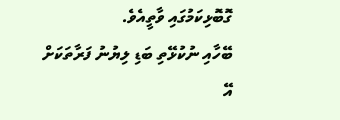ގޮބޮޅިކަމުގައި ވާތީއެވެ.
ބޭހާއި ނުކުޅޭތި ބަޑި ލިޔުނު ފަރާތަކަށް
އޭ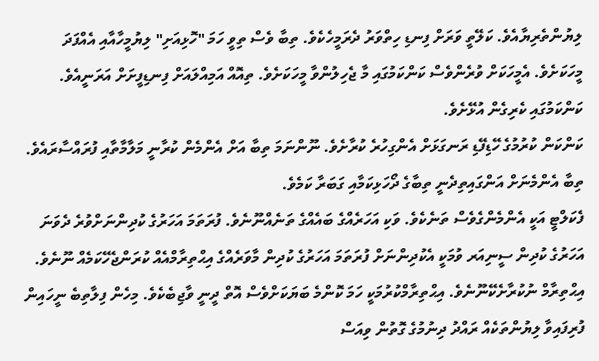ލިޔުންތެރިޔާއެވެ. ކަލޭތީ ވަރަށް ފިނޑި ހިތްވަރު ދެރަމީހެކެވެ. ތިބާ ވެސް ތިވީ ހަމަ "ހޮޅިއަށި" ލިޔުމީހާއާއި އެއްފަދަ މީހަކަށެވެ. އެމީހަކަށް ވުރެންވެސް ކަންކަމުގައި މާ ޖެހިލުންވާ މީހަކަށެވެ. ތިއޮއް އަމިއްލައަށް ފިނޑިފީށަށް އަރަނީއެވެ. ކަންކަމުގައި ކެރިގެން އުޅޭށެވެ.
ކަންކަން ކުރުމުގެ ހޭޑިފޭޑި ރަނގަޅަށް އެންގިހުރެ ކުރާށެވެ. ނޫންނަމަ ތިބާ އަށް އެންމެން ކުރާނީ މަލާމާތާއި ފުރައްސާރައެވެ. ތިބާ އެންމެނަށް އަންގައިތިދެނީ ތިބާގެ ދޯހަޅިކަމާއި ގަބަރާ ކަމެވެ.
ފެކަލްޓީ އަކީ އެންމެންގެވެސް ތަނެކެވެ. ވަކި އަހަރެއްގެ ބައެއްގެ ތަނެއްނޫނެވެ. ފުރަތަމަ އަހަރުގެ ކުދިންނަށްވުރެ ދެވަނަ އަހަރުގެ ކުދިން ސީނިއަރ ވުމަކީ އެކުދިންނަށް ފުރަތަމަ އަހަރުގެ ކުދިން މާވަރެއްގެ އިޙްތިރާމްއެއް ކުރަންޖެހޭކަމެއް ނޫނެވެ. އިޙްތިރާމް ނުކުރާށެކޭނޫނެވެ. އިޙްތިރާމްކުރުމަކީ ހަމަ ކޮންމެ ބަޔަކަށްވެސް އޮތް ދީނީ ވާޖިބެކެވެ. މިހެން ފިލާތިބެ ނީހައިން ފުރިފައިވާ ލިޔުންތަކެއް ރައްދު ދިނުމުގެ ގޮތުން ވިއަސް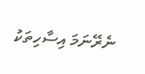ނެރޭނަމަ އިސާހިތަކު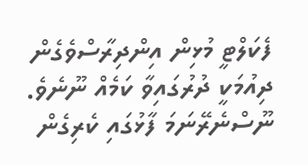ފެކަލްޓީ މުޅިން އިންދިރާސްވެގެން ދިއުމަކީ ދުރުގައިވާ ކަމެއް ނޫނެވެ.
ނޫސްނެރޭނަމަ ފާޅުގައި ކެރިގެން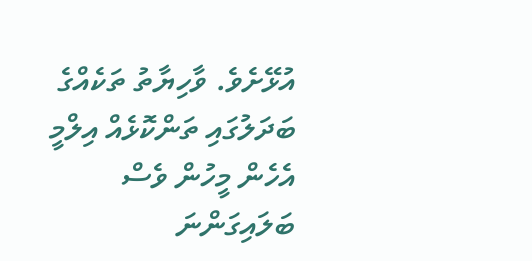އުޅޭށެވެ. ވާހިޔާތު ތަކެއްގެ ބަދަލުގައި ތަންކޮޅެއް އިލްމީ އެހެން މީހުން ވެސް ބަލައިގަންނަ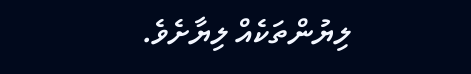ލިޔުންތަކެއް ލިޔާށެވެ.